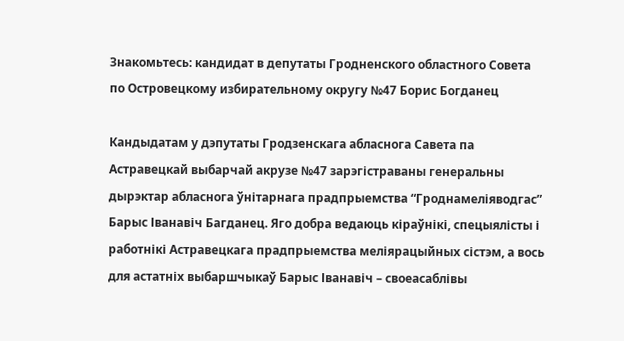Знакомьтесь: кандидат в депутаты Гродненского областного Совета по Островецкому избирательному округу №47 Борис Богданец

Кандыдатам у дэпутаты Гродзенскага абласнога Савета па Астравецкай выбарчай акрузе №47 зарэгістраваны генеральны дырэктар абласнога ўнітарнага прадпрыемства “Гроднамеліяводгас” Барыс Іванавіч Багданец. Яго добра ведаюць кіраўнікі, спецыялісты і работнікі Астравецкага прадпрыемства меліярацыйных сістэм, а вось для астатніх выбаршчыкаў Барыс Іванавіч – своеасаблівы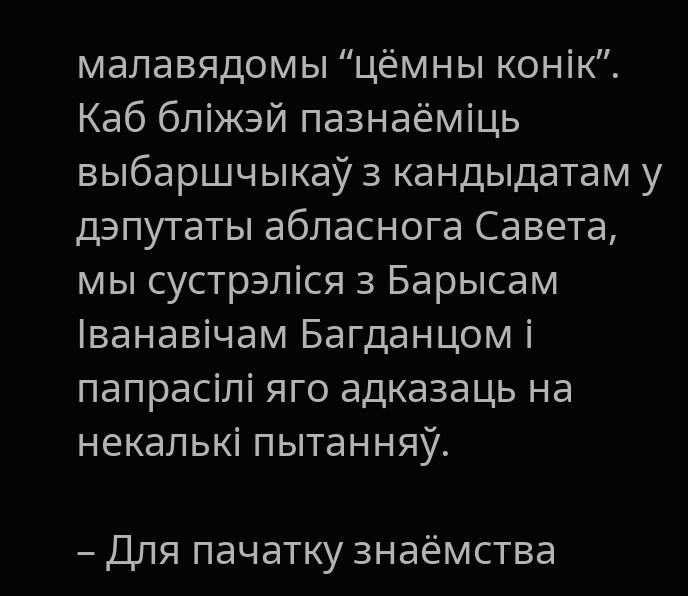малавядомы “цёмны конік”. Каб бліжэй пазнаёміць выбаршчыкаў з кандыдатам у дэпутаты абласнога Савета, мы сустрэліся з Барысам Іванавічам Багданцом і папрасілі яго адказаць на некалькі пытанняў.

– Для пачатку знаёмства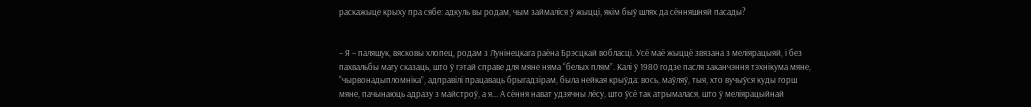раскажыце крыху пра сябе: адкуль вы родам, чым займаліся ў жыцці, якім быў шлях да сённяшняй пасады?


– Я – паляшук, вясковы хлопец, родам з Лунінецкага раёна Брэсцкай вобласці. Усё маё жыццё звязана з меліярацыяй, і без пахвальбы магу сказаць, што ў гэтай справе для мяне няма “белых плям”. Калі ў 1980 годзе пасля заканчэння тэхнікума мяне, “чырвонадыпломніка”, адправілі працаваць брыгадзірам, была нейкая крыўда: вось, маўляў, тыя, хто вучыўся куды горш мяне, пачынаюць адразу з майстроў, а я... А сёння нават удзячны лёсу, што ўсё так атрымалася, што ў меліярацыйнай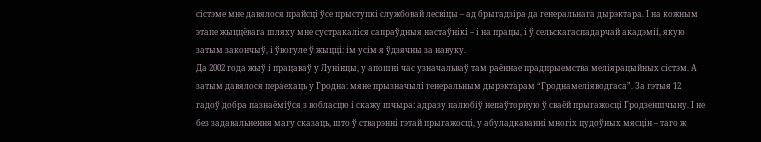сістэме мне давялося прайсці ўсе прыступкі службовай лесвіцы – ад брыгадзіра да генеральнага дырэктара. І на кожным этапе жыццёвага шляху мне сустракаліся сапраўдныя настаўнікі – і на працы, і ў сельскагаспадарчай акадэміі, якую затым закончыў, і ўвогуле ў жыцці: ім усім я ўдзячны за навуку.
Да 2002 года жыў і працаваў у Лунінцы, у апошні час узначальваў там раённае прадпрыемства меліярацыйных сістэм. А затым давялося пераехаць у Гродна: мяне прызначылі генеральным дырэктарам “Гроднамеліяводгаса”. За гэтыя 12 гадоў добра пазнаёміўся з вобласцю і скажу шчыра: адразу палюбіў непаўторную ў сваёй прыгажосці Гродзеншчыну. І не без задавальнення магу сказаць, што ў стварэнні гэтай прыгажосці, у абуладкаванні многіх цудоўных мясцін – таго ж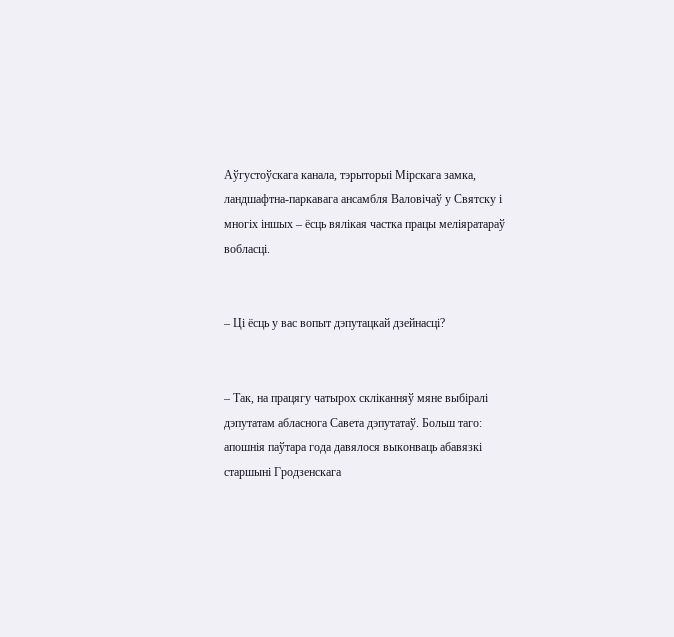Аўгустоўскага канала, тэрыторыі Мірскага замка, ландшафтна-паркавага ансамбля Валовічаў у Святску і многіх іншых – ёсць вялікая частка працы меліяратараў вобласці.


– Ці ёсць у вас вопыт дэпутацкай дзейнасці?


– Так, на працягу чатырох скліканняў мяне выбіралі дэпутатам абласнога Савета дэпутатаў. Больш таго: апошнія паўтара года давялося выконваць абавязкі старшыні Гродзенскага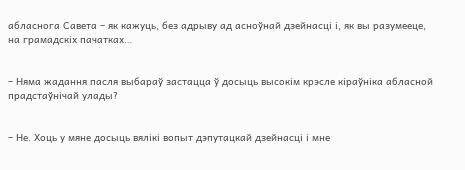абласнога Савета – як кажуць, без адрыву ад асноўнай дзейнасці і, як вы разумееце, на грамадскіх пачатках…


– Няма жадання пасля выбараў застацца ў досыць высокім крэсле кіраўніка абласной прадстаўнічай улады?


– Не. Хоць у мяне досыць вялікі вопыт дэпутацкай дзейнасці і мне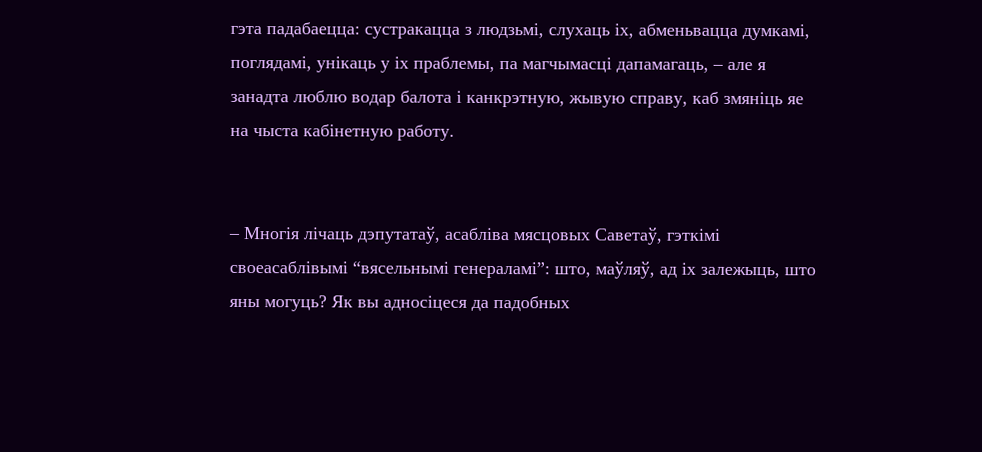гэта падабаецца: сустракацца з людзьмі, слухаць іх, абменьвацца думкамі, поглядамі, унікаць у іх праблемы, па магчымасці дапамагаць, – але я занадта люблю водар балота і канкрэтную, жывую справу, каб змяніць яе на чыста кабінетную работу.


– Многія лічаць дэпутатаў, асабліва мясцовых Саветаў, гэткімі своеасаблівымі “вясельнымі генераламі”: што, маўляў, ад іх залежыць, што яны могуць? Як вы адносіцеся да падобных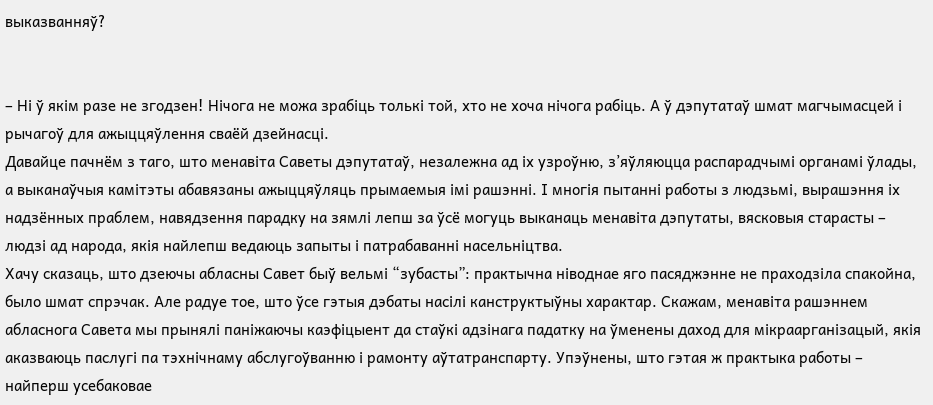выказванняў?


– Ні ў якім разе не згодзен! Нічога не можа зрабіць толькі той, хто не хоча нічога рабіць. А ў дэпутатаў шмат магчымасцей і рычагоў для ажыццяўлення сваёй дзейнасці.
Давайце пачнём з таго, што менавіта Саветы дэпутатаў, незалежна ад іх узроўню, з’яўляюцца распарадчымі органамі ўлады, а выканаўчыя камітэты абавязаны ажыццяўляць прымаемыя імі рашэнні. І многія пытанні работы з людзьмі, вырашэння іх надзённых праблем, навядзення парадку на зямлі лепш за ўсё могуць выканаць менавіта дэпутаты, вясковыя старасты – людзі ад народа, якія найлепш ведаюць запыты і патрабаванні насельніцтва.
Хачу сказаць, што дзеючы абласны Савет быў вельмі “зубасты”: практычна ніводнае яго пасяджэнне не праходзіла спакойна, было шмат спрэчак. Але радуе тое, што ўсе гэтыя дэбаты насілі канструктыўны характар. Скажам, менавіта рашэннем абласнога Савета мы прынялі паніжаючы каэфіцыент да стаўкі адзінага падатку на ўменены даход для мікраарганізацый, якія аказваюць паслугі па тэхнічнаму абслугоўванню і рамонту аўтатранспарту. Упэўнены, што гэтая ж практыка работы – найперш усебаковае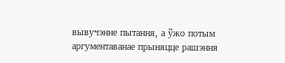вывучэнне пытання, а ўжо потым аргументаванае прыняцце рашэння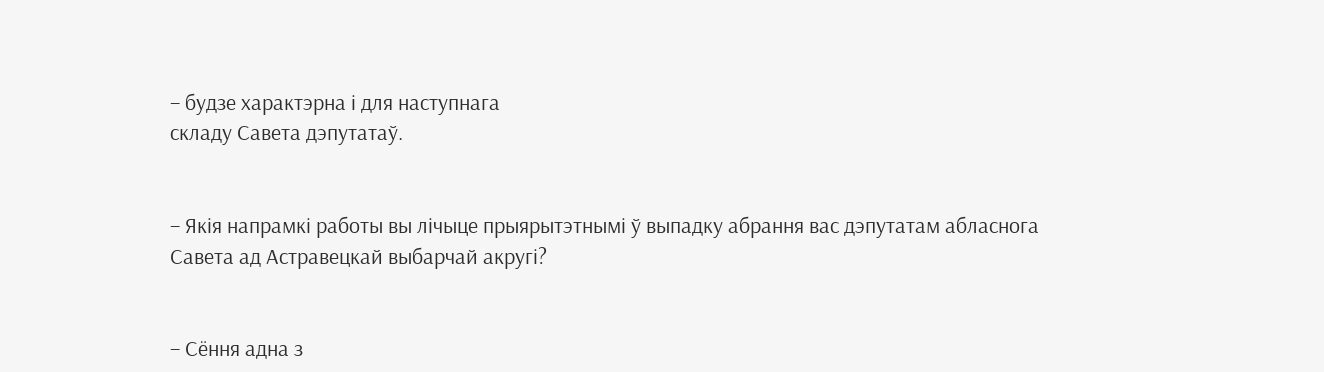– будзе характэрна і для наступнага
складу Савета дэпутатаў.


– Якія напрамкі работы вы лічыце прыярытэтнымі ў выпадку абрання вас дэпутатам абласнога Савета ад Астравецкай выбарчай акругі?


– Сёння адна з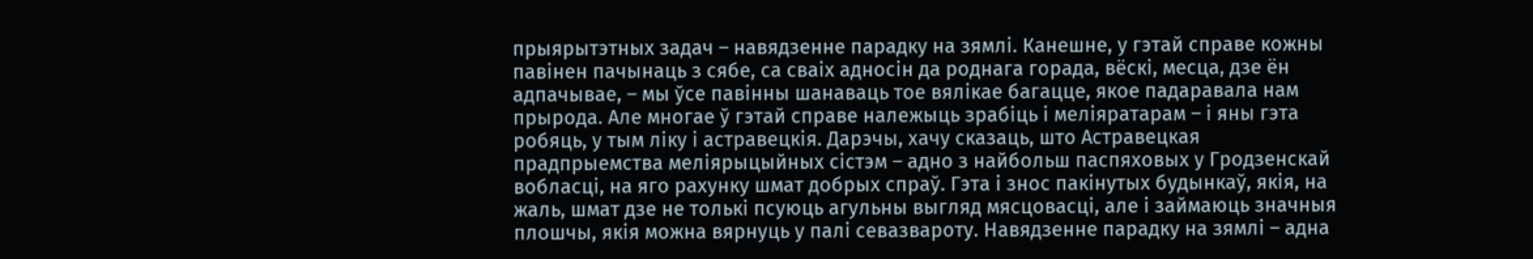прыярытэтных задач – навядзенне парадку на зямлі. Канешне, у гэтай справе кожны павінен пачынаць з сябе, са сваіх адносін да роднага горада, вёскі, месца, дзе ён адпачывае, – мы ўсе павінны шанаваць тое вялікае багацце, якое падаравала нам прырода. Але многае ў гэтай справе належыць зрабіць і меліяратарам – і яны гэта робяць, у тым ліку і астравецкія. Дарэчы, хачу сказаць, што Астравецкая прадпрыемства меліярыцыйных сістэм – адно з найбольш паспяховых у Гродзенскай вобласці, на яго рахунку шмат добрых спраў. Гэта і знос пакінутых будынкаў, якія, на жаль, шмат дзе не толькі псуюць агульны выгляд мясцовасці, але і займаюць значныя плошчы, якія можна вярнуць у палі севазвароту. Навядзенне парадку на зямлі – адна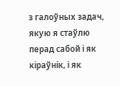з галоўных задач, якую я стаўлю перад сабой і як кіраўнік, і як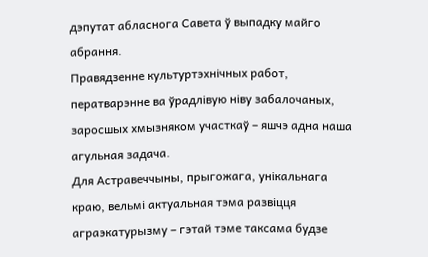дэпутат абласнога Савета ў выпадку майго абрання.
Правядзенне культуртэхнічных работ, ператварэнне ва ўрадлівую ніву забалочаных, заросшых хмызняком участкаў – яшчэ адна наша агульная задача.
Для Астравеччыны, прыгожага, унікальнага краю, вельмі актуальная тэма развіцця аграэкатурызму – гэтай тэме таксама будзе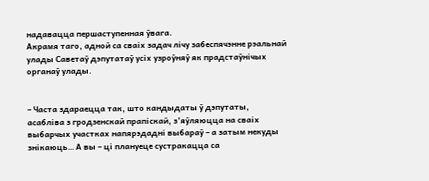надавацца першаступенная ўвага.
Акрамя таго, адной са сваіх задач лічу забеспячэнне рэальнай улады Саветаў дэпутатаў усіх узроўняў як прадстаўнічых органаў улады.


– Часта здараецца так, што кандыдаты ў дэпутаты, асабліва з гродзенскай прапіскай, з’яўляюцца на сваіх выбарчых участках напярэдадні выбараў – а затым некуды знікаюць… А вы – ці плануеце сустракацца са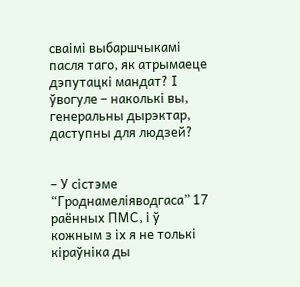сваімі выбаршчыкамі пасля таго, як атрымаеце дэпутацкі мандат? І ўвогуле – наколькі вы, генеральны дырэктар, даступны для людзей?


– У сістэме “Гроднамеліяводгаса” 17 раённых ПМС, і ў кожным з іх я не толькі кіраўніка ды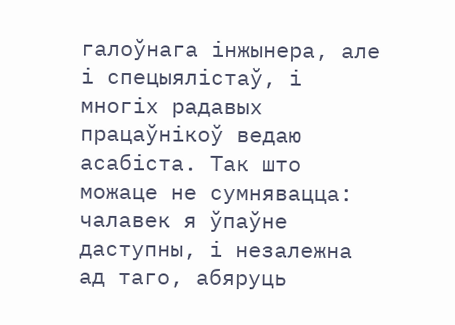галоўнага інжынера, але і спецыялістаў, і многіх радавых працаўнікоў ведаю асабіста. Так што можаце не сумнявацца: чалавек я ўпаўне даступны, і незалежна ад таго, абяруць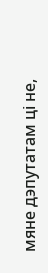мяне дэпутатам ці не,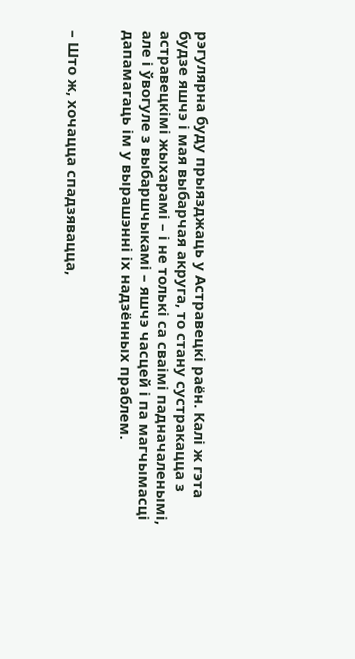рэгулярна буду прыязджаць у Астравецкі раён. Калі ж гэта будзе яшчэ і мая выбарчая акруга, то стану сустракацца з астравецкімі жыхарамі – і не толькі са сваімі падначаленымі, але і ўвогуле з выбаршчыкамі – яшчэ часцей і па магчымасці дапамагаць ім у вырашэнні іх надзённых праблем.


– Што ж, хочацца спадзявацца,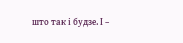што так і будзе. І –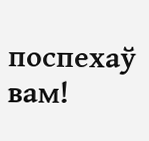поспехаў вам!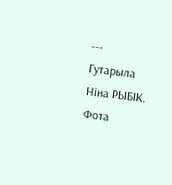---
Гутарыла Ніна РЫБІК.
Фота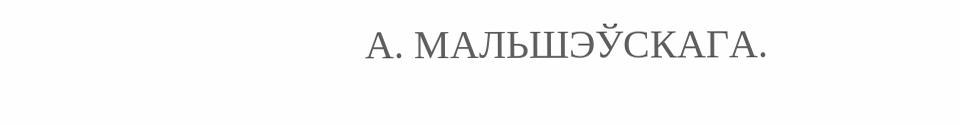А. МАЛЬШЭЎСКАГА.